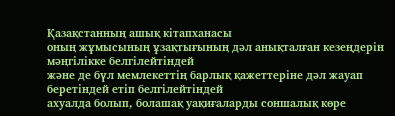Қазақстанның ашық кітапханасы
оның жұмысының ұзақтығының дәл анықталған кезеңдерін мәңгілікке белгілейтіндей
және де бүл мемлекеттің барлық қажеттеріне дәл жауап беретіндей етіп белгілейтіндей
ахуалда болып, болашақ уақиғаларды соншалық көре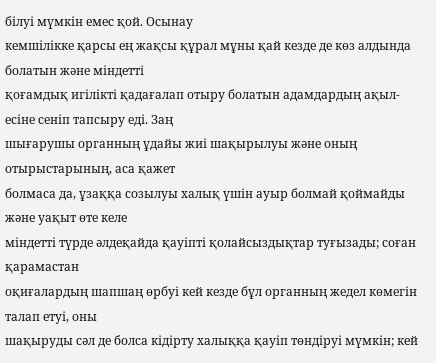білуі мүмкін емес қой. Осынау
кемшілікке қарсы ең жақсы құрал мұны қай кезде де көз алдында болатын және міндетті
қоғамдық игілікті қадағалап отыру болатын адамдардың ақыл-есіне сеніп тапсыру еді. Заң
шығарушы органның ұдайы жиі шақырылуы және оның отырыстарының, аса қажет
болмаса да, ұзаққа созылуы халық үшін ауыр болмай қоймайды және уақыт өте келе
міндетті түрде әлдеқайда қауіпті қолайсыздықтар туғызады; соған қарамастан
оқиғалардың шапшаң өрбуі кей кезде бұл органның жедел көмегін талап етуі, оны
шақыруды сәл де болса кідірту халыққа қауіп төндіруі мүмкін; кей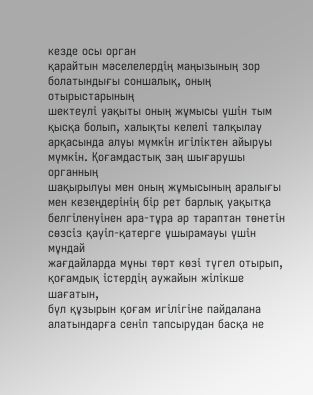кезде осы орган
қарайтын мәселелердің маңызының зор болатындығы соншалық, оның отырыстарының
шектеулі уақыты оның жұмысы үшін тым қысқа болып, халықты келелі талқылау
арқасында алуы мүмкін игіліктен айыруы мүмкін. Қоғамдастық заң шығарушы органның
шақырылуы мен оның жұмысының аралығы мен кезеңдерінің бір рет барлық уақытқа
белгіленуінен ара-тұра әр тараптан төнетін сөзсіз қауіп-қатерге ұшырамауы үшін мұндай
жағдайларда мұны төрт көзі түгел отырып, қоғамдық істердің аужайын жілікше шағатын,
бүл құзырын қоғам игілігіне пайдалана алатындарға сеніп тапсырудан басқа не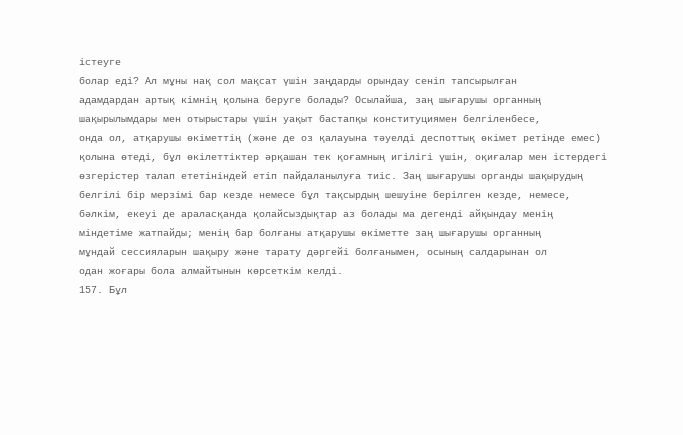істеуге
болар еді? Ал мұны нақ сол мақсат үшін заңдарды орындау сеніп тапсырылған
адамдардан артық кімнің қолына беруге болады? Осылайша, заң шығарушы органның
шақырылымдары мен отырыстары үшін уақыт бастапқы конституциямен белгіленбесе,
онда ол, атқарушы өкіметтің (және де оз қалауына тәуелді деспоттық өкімет ретінде емес)
қолына өтеді, бұл өкілеттіктер әрқашан тек қоғамның игілігі үшін, оқиғалар мен істердегі
өзгерістер талап ететініндей етіп пайдаланылуға тиіс. Заң шығарушы органды шақырудың
белгілі бір мерзімі бар кезде немесе бұл тақсырдың шешуіне берілген кезде, немесе,
бәлкім, екеуі де араласқанда қолайсыздықтар аз болады ма дегенді айқындау менің
міндетіме жатпайды; менің бар болғаны атқарушы өкіметте заң шығарушы органның
мұндай сессияларын шақыру және тарату дәргейі болғанымен, осының салдарынан ол
одан жоғары бола алмайтынын көрсеткім келді.
157. Бұл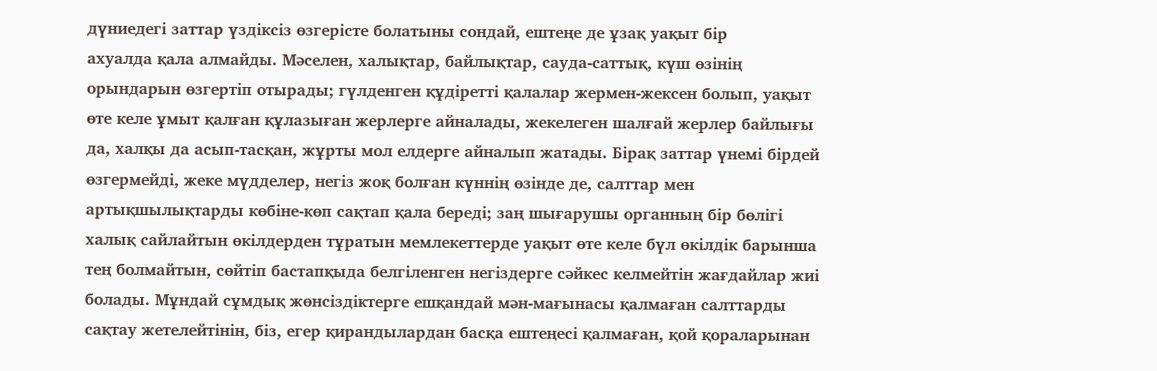дүниедегі заттар үздіксіз өзгерісте болатыны сондай, ештеңе де ұзақ уақыт бір
ахуалда қала алмайды. Мәселен, халықтар, байлықтар, сауда-саттық, күш өзінің
орындарын өзгертіп отырады; гүлденген құдіретті қалалар жермен-жексен болып, уақыт
өте келе ұмыт қалған құлазыған жерлерге айналады, жекелеген шалғай жерлер байлығы
да, халқы да асып-тасқан, жұрты мол елдерге айналып жатады. Бірақ заттар үнемі бірдей
өзгермейді, жеке мүдделер, негіз жоқ болған күннің өзінде де, салттар мен
артықшылықтарды көбіне-көп сақтап қала береді; заң шығарушы органның бір бөлігі
халық сайлайтын өкілдерден тұратын мемлекеттерде уақыт өте келе бүл өкілдік барынша
тең болмайтын, сөйтіп бастапқыда белгіленген негіздерге сәйкес келмейтін жағдайлар жиі
болады. Мұндай сұмдық жөнсіздіктерге ешқандай мән-мағынасы қалмаған салттарды
сақтау жетелейтінін, біз, егер қирандылардан басқа ештеңесі қалмаған, қой қораларынан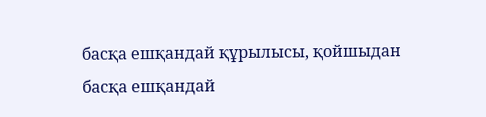басқа ешқандай құрылысы, қойшыдан басқа ешқандай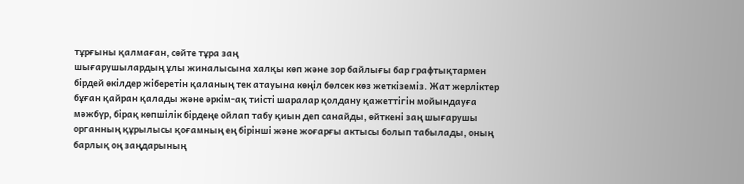тұрғыны қалмаған, сөйте тұра заң
шығарушылардың ұлы жиналысына халқы көп және зор байлығы бар графтықтармен
бірдей өкілдер жіберетін қаланың тек атауына көңіл бөлсек көз жеткіземіз. Жат жерліктер
бұған қайран қалады және әркім-ақ тиісті шаралар қолдану қажеттігін мойындауға
мәжбүр, бірақ көпшілік бірдеңе ойлап табу қиын деп санайды, өйткені заң шығарушы
органның құрылысы қоғамның ең бірінші және жоғарғы актысы болып табылады, оның
барлық оң заңдарының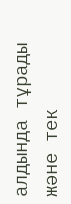алдында тұрады және тек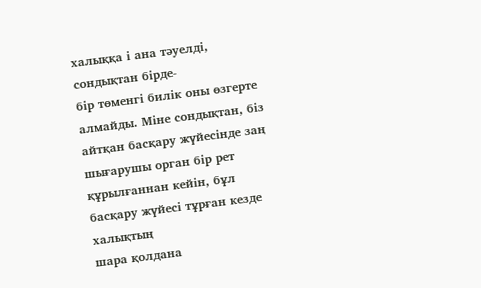халыққа і ана тәуелді, сондықтан бірде-
бір төменгі билік оны өзгерте алмайды. Міне сондықтан, біз айтқан басқару жүйесінде заң
шығарушы орган бір рет құрылғаннан кейін, бұл басқару жүйесі тұрған кезде халықтың
шара қолдана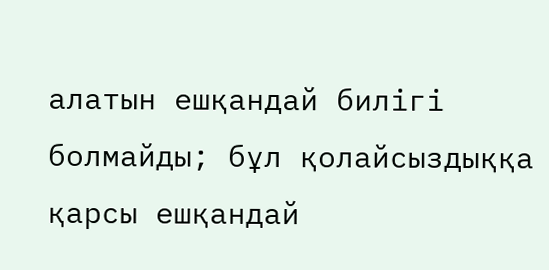алатын ешқандай билігі болмайды; бұл қолайсыздыққа қарсы ешқандай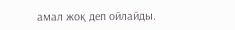амал жоқ деп ойлайды.